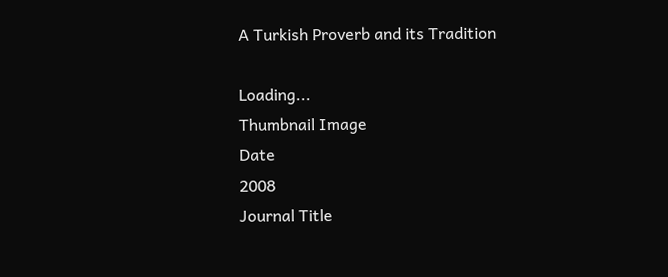A Turkish Proverb and its Tradition

Loading...
Thumbnail Image
Date
2008
Journal Title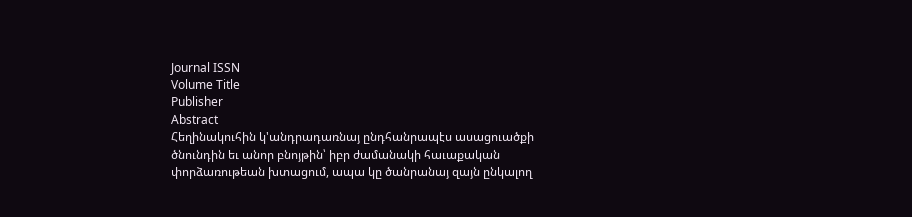Journal ISSN
Volume Title
Publisher
Abstract
Հեղինակուհին կ'անդրադառնայ ընդհանրապէս ասացուածքի ծնունդին եւ անոր բնոյթին՝ իբր ժամանակի հաւաքական փորձառութեան խտացում, ապա կը ծանրանայ զայն ընկալող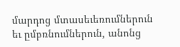մարդոց մտասեւեռումներուն եւ ըմբռնումներուն, անոնց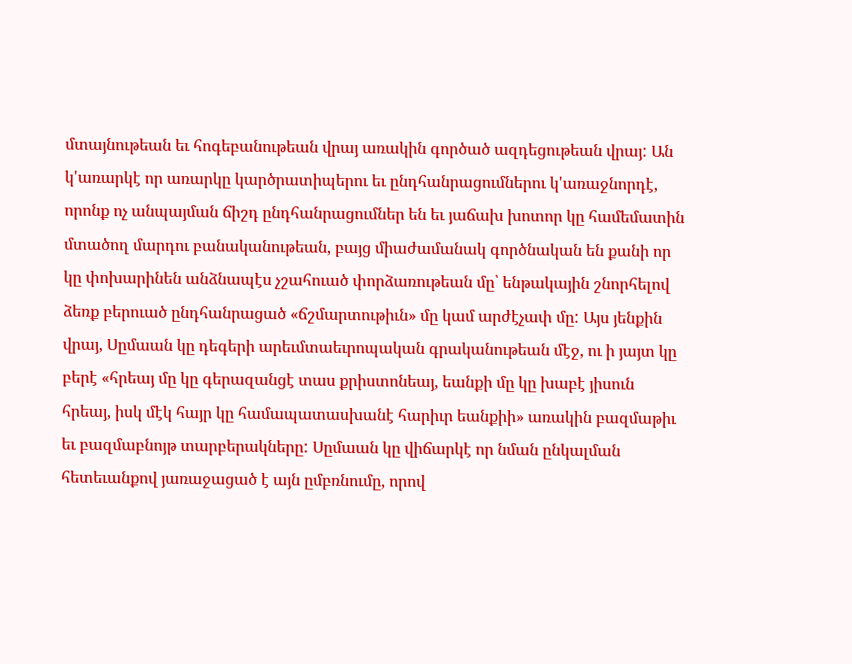մտայնութեան եւ հոգեբանութեան վրայ առակին գործած ազդեցութեան վրայ: Ան կ'առարկէ որ առարկը կարծրատիպերու եւ ընդհանրացումներու կ'առաջնորդէ, որոնք ոչ անպայման ճիշդ ընդհանրացումներ են եւ յաճախ խոտոր կը համեմատին մտածող մարդու բանականութեան, բայց միաժամանակ գործնական են քանի որ կը փոխարինեն անձնապէս չշահուած փորձառութեան մը՝ ենթակային շնորհելով ձեռք բերուած ընդհանրացած «ճշմարտութիւն» մը կամ արժէչափ մը: Այս յենքին վրայ, Սըմաան կը դեգերի արեւմտաեւրոպական գրականութեան մէջ, ու ի յայտ կը բերէ «հրեայ մը կը գերազանցէ տաս քրիստոնեայ, եանքի մը կը խաբէ յիսուն հրեայ, իսկ մէկ հայր կը համապատասխանէ հարիւր եանքիի» առակին բազմաթիւ եւ բազմաբնոյթ տարբերակները: Սըմաան կը վիճարկէ որ նման ընկալման հետեւանքով յառաջացած է այն ըմբռնումը, որով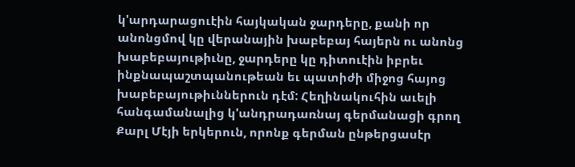կ'արդարացուէին հայկական ջարդերը, քանի որ անոնցմով կը վերանային խաբեբայ հայերն ու անոնց խաբեբայութիւնը, ջարդերը կը դիտուէին իբրեւ ինքնապաշտպանութեան եւ պատիժի միջոց հայոց խաբեբայութիւններուն դէմ: Հեղինակուհին աւելի հանգամանալից կ'անդրադառնայ գերմանացի գրող Քարլ Մէյի երկերուն, որոնք գերման ընթերցասէր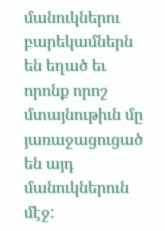մանուկներու բարեկամներն են եղած եւ որոնք որոշ մտայնութիւն մը յառաջացուցած են այդ մանուկներուն մէջ: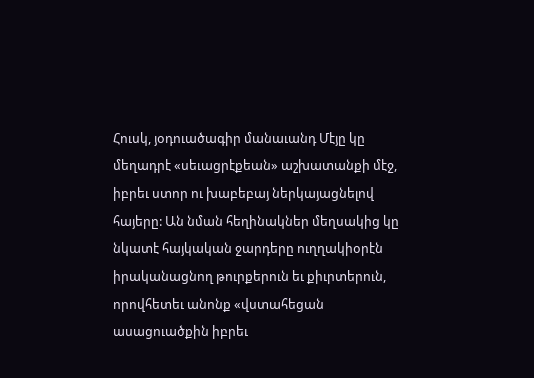Հուսկ, յօդուածագիր մանաւանդ Մէյը կը մեղադրէ «սեւացրէքեան» աշխատանքի մէջ, իբրեւ ստոր ու խաբեբայ ներկայացնելով հայերը: Ան նման հեղինակներ մեղսակից կը նկատէ հայկական ջարդերը ուղղակիօրէն իրականացնող թուրքերուն եւ քիւրտերուն, որովհետեւ անոնք «վստահեցան ասացուածքին իբրեւ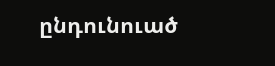ընդունուած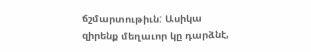ճշմարտութիւն: Ասիկա զիրենք մեղաւոր կը դարձնէ,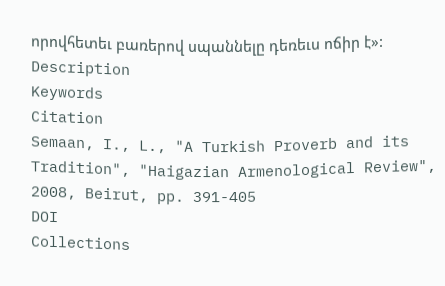որովհետեւ բառերով սպաննելը դեռեւս ոճիր է»:
Description
Keywords
Citation
Semaan, I., L., "A Turkish Proverb and its Tradition", "Haigazian Armenological Review", 2008, Beirut, pp. 391-405
DOI
Collections